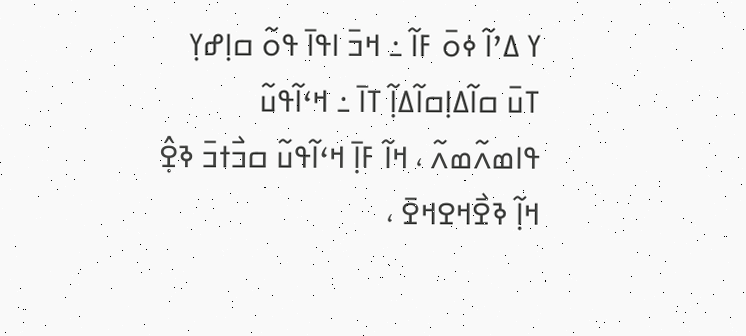ߌ ߡߴߊ߬ ߦߋ߫ ߓߊ߬ ߸ ߞߏ߫ ߊߟߊ߫ ߟߋ߬ ߛߊ߲ߝߌ߲ ߠߎ߫ ߛߊ߬ߡߊ߲ߛߊ߬ߡߊ߲߬ ߠߊ߫ ߸ ߞߵߊ߬ߟߎ߬ ߟߊߘߍ߬ߘߍ߬ ، ߞߊ߬ ߓߊ߲߫ ߞߵߊ߬ߟߎ߬ ߛߏ߯ߙߏ߫ ߢߐ߲߮ ߞߊ߲߬ ߢߐ߯ߞߐߞߐ߫ ،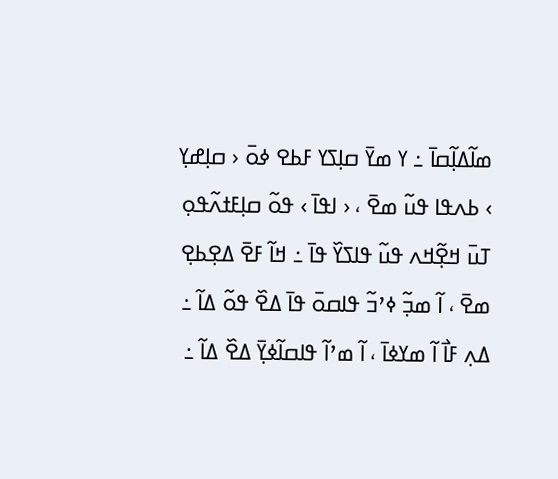ߘߊ߬ߡߊ߲߬ߛߊ߫ ߸ ߌ ߘߌ߫ ߛߊ߲ߖߌ ߓߕߐ ߦߋ߫ ‹ ߛߊ߲ߝߌ߲ › ߕߍߟߊ ߟߎ߬ ߘߐ߫ ، ‹ ߊߟߊ߫ › ߟߋ߬ ߛߊ߲ߓߙߍ߬ߟߋ߲ ߠߎ߫ ߞߐ߲߬ߞߍ ߟߎ߬ ߟߊߖߌ߰ ߟߊ߫ ߸ ߞߊ߬ ߓߐ߫ ߡߐ߲ߕߐ߲ ߘߐ߫ ، ߊ߬ ߘߏ߲߬ ߦߴߏ߬ ߟߊߛߋ߫ ߟߊ߫ ߡߐ߰ ߟߋ߬ ߡߊ߬ ߸ ߡߍ߲ ߓߊ߯ ߊ߬ ߘߌߦߊ߫ ، ߊ߬ ߘߴߊ߬ ߟߊߛߊ߬ߦߌ߲߫ ߡߐ߰ ߡߊ߬ ߸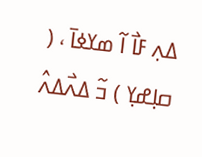ߡߍ߲ ߓߊ߯ ߊ߬ ߘߌߦߊ߫ ، ( ߛߊ߲ߝߌ߲ ) ߏ߬ ߡߍ߯ߡߍ߮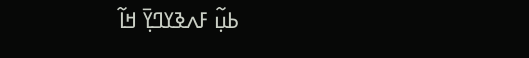ߕߎ߲߬ ߓߍߢߌߣߌ߲߫ ߞߊ߬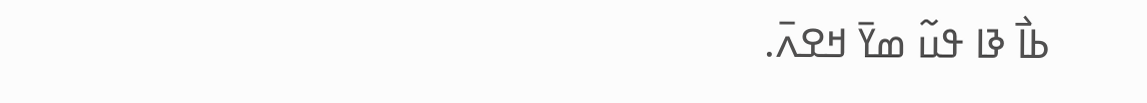ߕߊ߯ ߢߊ ߟߎ߬ ߘߌ߫ ߞߐߍ߫.